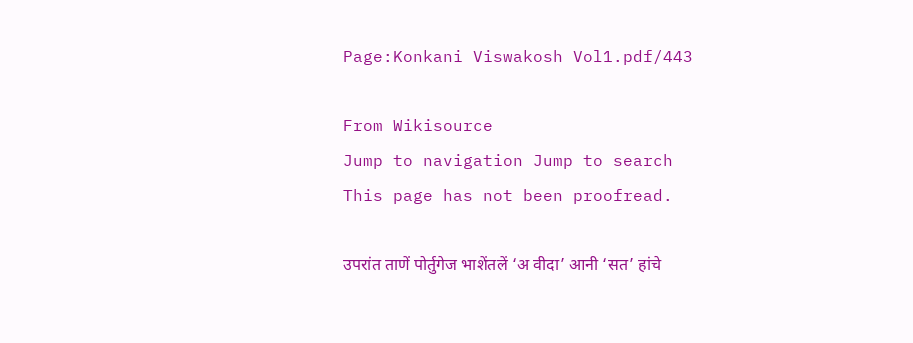Page:Konkani Viswakosh Vol1.pdf/443

From Wikisource
Jump to navigation Jump to search
This page has not been proofread.

उपरांत ताणें पोर्तुगेज भाशेंतलें ‘अ वीदा’ आनी ‘सत’ हांचे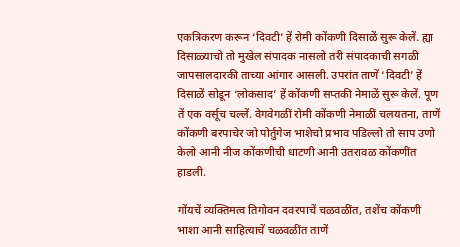एकत्रिकरण करून ‘दिवटी’ हें रोमी कोंकणी दिसाळें सुरू केलें. ह्या दिसाळ्याचो तो मुखेल संपादक नासलो तरी संपादकाची सगळी जापसालदारकी ताच्या आंगार आसली. उपरांत ताणें ‘दिवटी’ हें दिसाळें सोडून ‘लोकसाद’ हें कोंकणी सप्तकी नेमाळें सुरू केलें. पूण तें एक वर्सूच चल्लें. वेगवेगळीं रोमी कोंकणी नेमाळीं चलयतना, ताणें कोंकणी बरपाचेर जो पोर्तुगेज भाशेचो प्रभाव पडिल्लो तो साप उणो केलो आनी नीज कोंकणीची धाटणी आनी उतरावळ कोंकणींत हाडली.

गोंयचें व्यक्तिमत्व तिगोवन दवरपाचें चळवळींत, तशेंच कोंकणी भाशा आनी साहित्याचें चळवळींत ताणें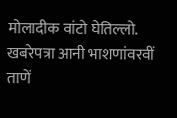मोलादीक वांटो घेतिल्लो. खबरेपत्रा आनी भाशणांवरवीं ताणें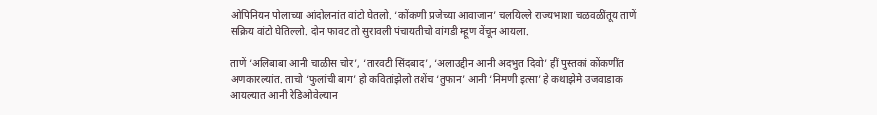ओपिनियन पोलाच्या आंदोलनांत वांटो घेतलो. ‘कोंकणी प्रजेच्या आवाजान’ चलयिल्ले राज्यभाशा चळवळींतूय ताणें सक्रिय वांटो घेतिल्लो. दोन फावट तो सुरावली पंचायतीचो वांगडी म्हूण वेंचून आयला.

ताणें ‘अलिबाबा आनी चाळीस चोर’, ‘तारवटी सिंदबाद’, ‘अलाउद्दीन आनी अदभुत दिवो’ हीं पुस्तकां कोंकणींत अणकारल्यांत. ताचो ‘फुलांची बाग’ हो कवितांझेलो तशेंच ‘तुफान’ आनी ‘निमणी इत्सा’ हे कथाझेमे उजवाडाक आयल्यात आनी रेडिओवेल्यान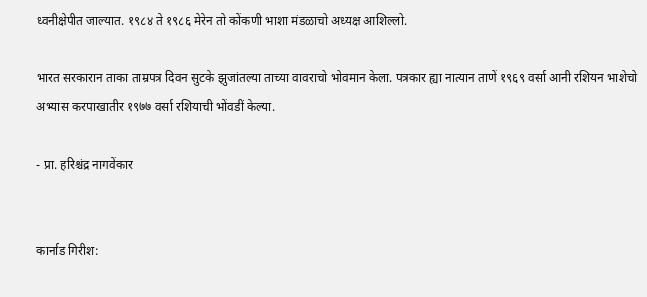ध्वनीक्षेपीत जाल्यात. १९८४ ते १९८६ मेरेन तो कोंकणी भाशा मंडळाचो अध्यक्ष आशिल्लो.

भारत सरकारान ताका ताम्रपत्र दिवन सुटके झुजांतल्या ताच्या वावराचो भोवमान केला. पत्रकार ह्या नात्यान ताणें १९६९ वर्सा आनी रशियन भाशेचो अभ्यास करपाखातीर १९७७ वर्सा रशियाची भोंवडीं केल्या.

- प्रा. हरिश्चंद्र नागवेंकार


कार्नाड गिरीश: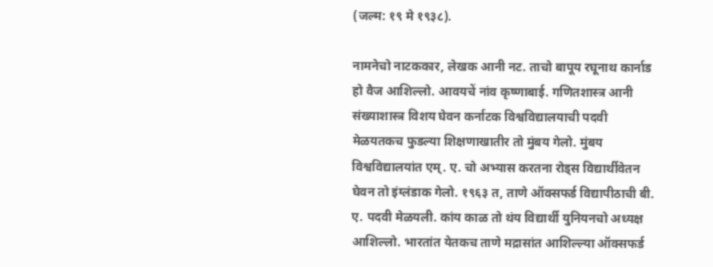(जल्म: १९ मे १९३८).

नामनेचो नाटककार, लेखक आनी नट. ताचो बापूय रघूनाथ कार्नाड हो वैज आशिल्लो. आवयचें नांव कृष्णाबाई. गणितशास्त्र आनी संख्याशास्त्र विशय घेवन कर्नाटक विश्वविद्यालयाची पदवी मेळयतकच फुडल्या शिक्षणाखातीर तो मुंबय गेलो. मुंबय विश्वविद्यालयांत एम्. ए. चो अभ्यास करतना रोड्स विद्यार्थीवेतन घेवन तो इंग्लंडाक गेलो. १९६३ त, ताणे ऑक्सफर्ड विद्यापीठाची बी. ए. पदवी मेळयली. कांय काळ तो थंय विद्यार्थी युनियनचो अध्यक्ष आशिल्लो. भारतांत येतकच ताणे मद्रासांत आशिल्ल्या ऑक्सफर्ड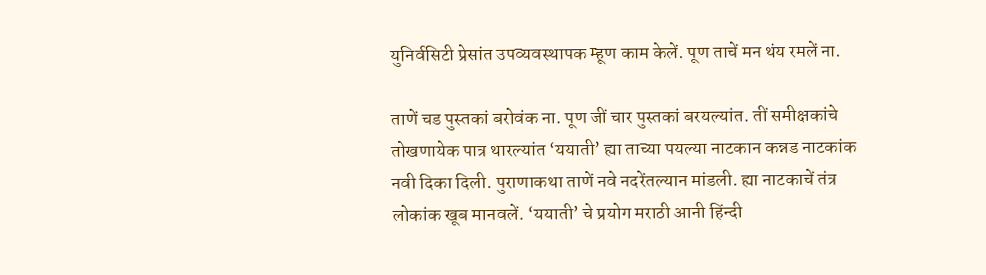युनिर्वसिटी प्रेसांत उपव्यवस्थापक म्हूण काम केलें. पूण ताचें मन थंय रमलें ना.

ताणें चड पुस्तकां बरोवंक ना. पूण जीं चार पुस्तकां बरयल्यांत. तीं समीक्षकांचे तोखणायेक पात्र थारल्यांत ‘ययाती’ ह्या ताच्या पयल्या नाटकान कन्नड नाटकांक नवी दिका दिली. पुराणाकथा ताणें नवे नदरेंतल्यान मांडली. ह्या नाटकाचें तंत्र लोकांक खूब मानवलें. ‘ययाती’ चे प्रयोग मराठी आनी हिंन्दी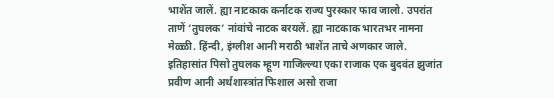भाशेंत जालें. ह्या नाटकाक कर्नाटक राज्य पुरस्कार फाव जालो. उपरांत ताणें ‘तुघलक’ नांवांचे नाटक बरयलें. ह्या नाटकाक भारतभर नामना मेळ्ळी. हिंन्दी, इंग्लीश आनी मराठी भाशेंत ताचे अणकार जाले. इतिहासांत पिसो तुघलक म्हूण गाजिल्ल्या एका राजाक एक बुदवंत झुजांत प्रवीण आनी अर्थशास्त्रांत फिशाल असो राजा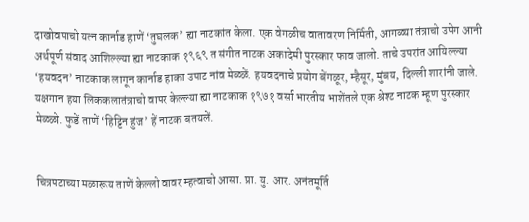दाखोवपाचो यत्न कार्नाड हाणें ‘तुघलक’ ह्या नाटकांत केला. एक वेगळीच वातावरण निर्मिती, आगळ्या तंत्राचो उपेग आनी अर्थपूर्ण संवाद आशिल्ल्या ह्या नाटकाक १९६९ त संगीत नाटक अकादेमी पुरस्कार फाव जालो. ताचे उपरांत आयिल्ल्या ‘हयवदन’ नाटकाक लागून कार्नाड हाका उपाट नांव मेळ्ळें. हयवदनाचे प्रयोग बेंगळूर, म्हैसूर, मुंबय, दिल्ली शारांनी जाले. यक्षगान हया लिककलातंत्राचो वापर केल्ल्या ह्या नाटकाक १९७१ वर्सा भारतीय भाशेंतले एक श्रेश्ट नाटक म्हूण पुरस्कार मेळ्ळो. फुडें ताणें ‘हिट्टिन हुंज’ हें नाटक बतयलें.


चित्रपटाच्या मळारूय ताणें केल्लो वावर म्हत्वाचो आसा. प्रा. यु. आर. अनंतमूर्ति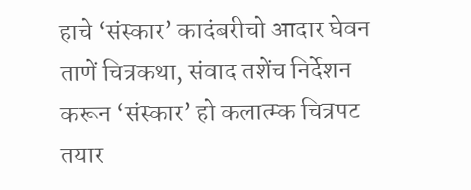हाचे ‘संस्कार’ कादंबरीचो आदार घेवन ताणें चित्रकथा, संवाद तशेंच निर्देशन करून ‘संस्कार’ हो कलात्म्क चित्रपट तयार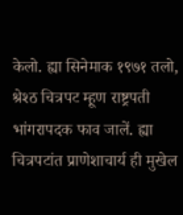केलो. ह्या सिनेमाक १९७१ तलो, श्रेश्ठ चित्रपट म्हूण राष्ट्रपती भांगरापदक फाव जालें. ह्या चित्रपटांत प्राणेशाचार्य ही मुखेल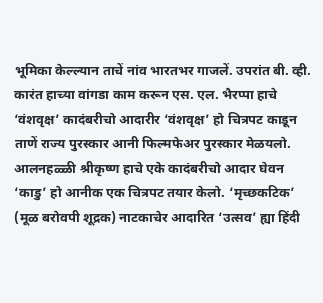भूमिका केल्ल्यान ताचें नांव भारतभर गाजलें. उपरांत बी. व्ही. कारंत हाच्या वांगडा काम करून एस. एल. भैरप्पा हाचे ‘वंशवृक्ष’ कादंबरीचो आदारीर ‘वंशवृक्ष’ हो चित्रपट काडून ताणें राज्य पुरस्कार आनी फिल्मफेअर पुरस्कार मेळयलो. आलनहळ्ळी श्रीकृष्ण हाचे एके कादंबरीचो आदार घेवन ‘काडु’ हो आनीक एक चित्रपट तयार केलो. ‘मृच्छकटिक’ (मूळ बरोवपी शूद्रक) नाटकाचेर आदारित ‘उत्सव’ ह्या हिंदी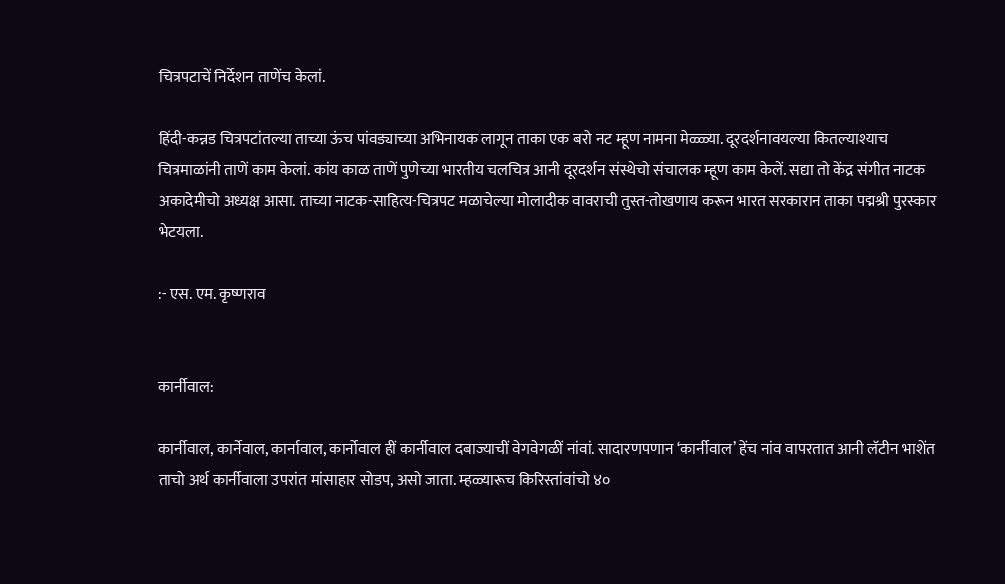चित्रपटाचें निर्देशन ताणेंच केलां.

हिंदी-कन्नड चित्रपटांतल्या ताच्या ऊंच पांवड्याच्या अभिनायक लागून ताका एक बरो नट म्हूण नामना मेळ्ळ्या. दूरदर्शनावयल्या कितल्याश्याच चित्रमाळांनी ताणें काम केलां. कांय काळ ताणें पुणेच्या भारतीय चलचित्र आनी दूरदर्शन संस्थेचो संचालक म्हूण काम केलें. सद्या तो केंद्र संगीत नाटक अकादेमीचो अध्यक्ष आसा. ताच्या नाटक-साहित्य-चित्रपट मळाचेल्या मोलादीक वावराची तुस्त-तोखणाय करून भारत सरकारान ताका पद्मश्री पुरस्कार भेटयला.

:- एस. एम. कृष्णराव


कार्नीवाल:

कार्नीवाल, कार्नेवाल, कार्नावाल, कार्नोवाल हीं कार्नीवाल दबाज्याचीं वेगवेगळीं नांवां. सादारणपणान ‘कार्नीवाल’ हेंच नांव वापरतात आनी लॅटीन भाशेंत ताचो अर्थ कार्नीवाला उपरांत मांसाहार सोडप, असो जाता. म्हळ्यारूच किरिस्तांवांचो ४०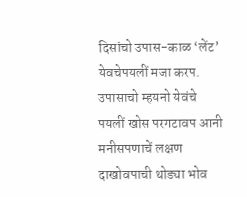दिसांचो उपास-काळ ‘लेंट’ येवचेपयलीं मजा करप. उपासाचो म्हयनो येवंचे पयलीं खोस परगटावप आनी मनीसपणाचें लक्षण दाखोवपाची थोड्या भोव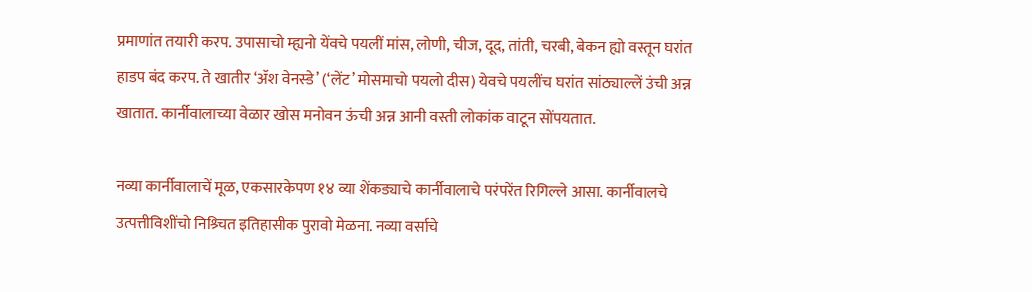प्रमाणांत तयारी करप. उपासाचो म्ह्यनो येंवचे पयलीं मांस, लोणी, चीज, दूद, तांती, चरबी, बेकन ह्यो वस्तून घरांत हाडप बंद करप. ते खातीर ‘ॲश वेनस्डे’ (‘लेंट’ मोसमाचो पयलो दीस) येवचे पयलींच घरांत सांठ्याल्लें उंची अन्न खातात. कार्नीवालाच्या वेळार खोस मनोवन ऊंची अन्न आनी वस्ती लोकांक वाटून सोंपयतात.

नव्या कार्नीवालाचें मूळ, एकसारकेपण १४ व्या शेंकड्याचे कार्नीवालाचे परंपरेंत रिगिल्ले आसा. कार्नीवालचे उत्पत्तीविशींचो निश्र्चित इतिहासीक पुरावो मेळना. नव्या वर्साचे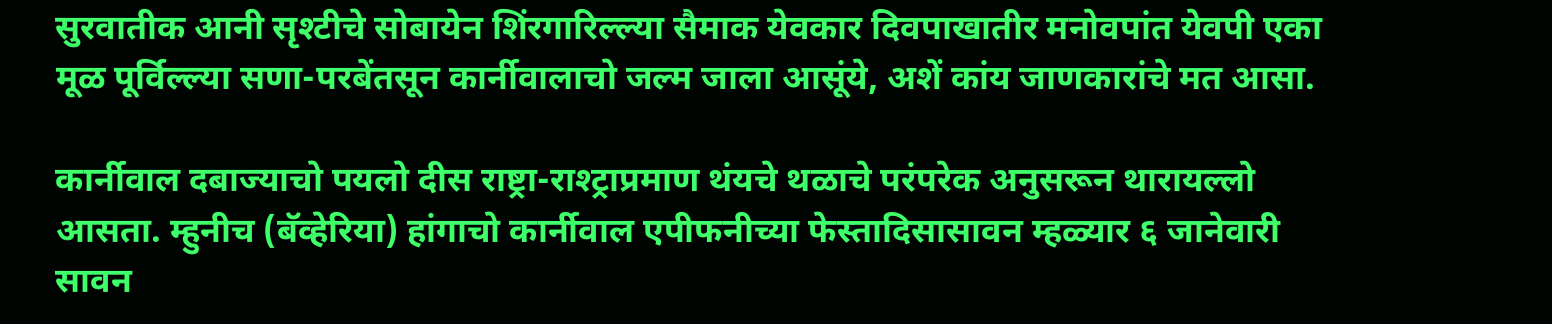सुरवातीक आनी सृश्टीचे सोबायेन शिंरगारिल्ल्या सैमाक येवकार दिवपाखातीर मनोवपांत येवपी एका मूळ पूर्विल्ल्या सणा-परबेंतसून कार्नीवालाचो जल्म जाला आसूंये, अशें कांय जाणकारांचे मत आसा.

कार्नीवाल दबाज्याचो पयलो दीस राष्ट्रा-राश्ट्राप्रमाण थंयचे थळाचे परंपरेक अनुसरून थारायल्लो आसता. म्हुनीच (बॅव्हेरिया) हांगाचो कार्नीवाल एपीफनीच्या फेस्तादिसासावन म्हळ्यार ६ जानेवारी सावन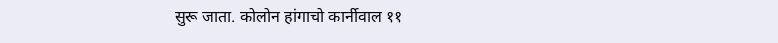सुरू जाता. कोलोन हांगाचो कार्नीवाल ११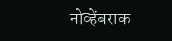नोव्हेंबराक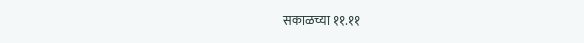सकाळच्या ११.११